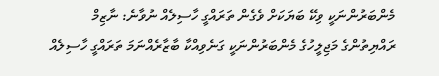މެންބަރުންނަކީ ވިކޭ ބަޔަކަށް ވެގެން ތަރައްގީ ހާސިލެއް ނުވާނެ: ނާޒިމް
ރައްޔިތުންގެ މަޖިލީހުގެ މެންބަރުންނަކީ ގަނެވިއްކާ ބާޒާރެއްނަމަ ތަރައްގީ ހާސިލެއް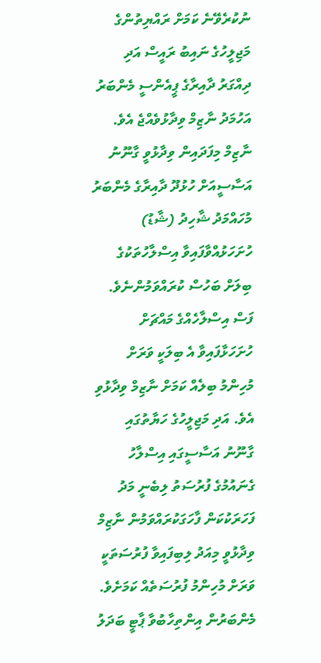ނުކުރެވޭނެ ކަމަށް ރައްޔިތުންގެ މަޖިލީހުގެ ނައިބު ރައީސް އަދި ދިއްގަރު ދާއިރާގެ ޕީއެންސީ މެންބަރު އަހުމަދު ނާޒިމް ވިދާޅުވެއްޖެ އެވެ.
ނާޒިމް މިފަދައިން ވިދާޅުވީ ގާނޫނު އަސާސީއަށް ހުޅުދޫ ދާއިރާގެ މެންބަރު މުހައްމަދު ޝާހިދު (ޝާޑު) ހުށަހަޅުއްވާފައިވާ އިސްލާހުތަކުގެ ބިލަށް ބަހުސް ކުރައްވަމުންނެވެ.
ފަސް އިސްލާހެއްގެ މައްޗަށް ހުށަހަޅާފައިވާ އެ ބިލަކީ ވަރަށް މުހިންމު ބިލެއް ކަމަށް ނާޒިމް ވިދާޅުވި އެވެ. އަދި މަޖިލީހުގެ ހަޔާތުގައި ގާނޫނު އަސާސީގައި އިސްލާހު ގެނައުމުގެ ފުރުސަތު ލިބެނީ މަދު ފަހަރަކުކަން ފާހަގަކުރައްވަމުން ނާޒިމް ވިދާޅުވީ މިއަދު ލިބިފައިވާ ފުރުސަތަކީ ވަރަށް މުހިންމު ފުރުސަތެއް ކަމަށެވެ.
މެންބަރުން އިންތިހާބުވާ ޕާޓީ ބަދަލު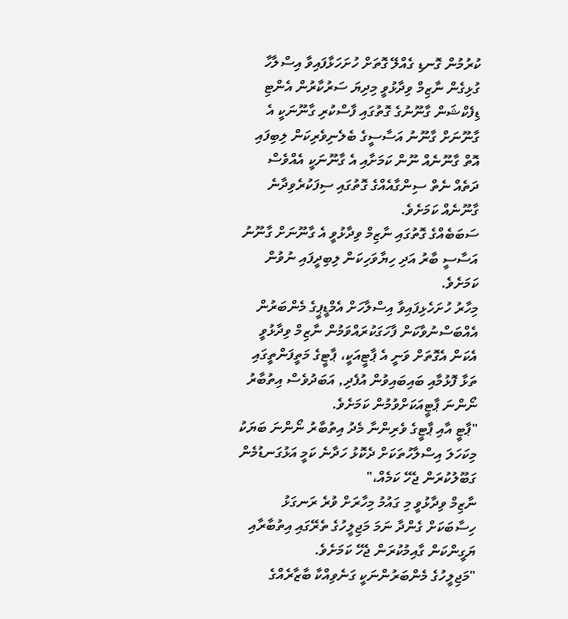ކުރުމުން ގޮނޑި ގެއްލޭ ގޮތަށް ހުށަހަޅާފައިވާ އިސްލާހާ ގުޅިގެން ނާޒިމް ވިދާޅުވީ މިދިޔަ ސަރުކާރުން އެންޓި ޑިފެކްޝަން ގާނޫނުގެ ގޮތުގައި ފާސްކުރި ގާނޫނަކީ އެ ގާނޫނަށް ގާނޫނު އަސާސީގެ ބެލެނިވެރިކަން ލިބިފައި އޮތް ގާނޫނެއް ނޫން ކަމަށާއި އެ ގާނޫނަކީ އެއްވެސް ދަތެއް ނެތް ސިންގާއެއްގެ ގޮތުގައި ސިފަކުރެވިދާނެ ގާނޫނެއް ކަމަށެވެ.
ސަބަބެއްގެ ގޮތުގައި ނާޒިމް ވިދާޅުވީ އެ ގާނޫނަށް ގާނޫނު އަސާސީ ބާރު އަދި ހިޔާވަހިކަން ލިބިދީފައި ނުވުން ކަމަށެވެ.
މިހާރު ހުށަހެޅިފައިވާ އިސްލާހަށް އެމްޑީޕީގެ މެންބަރުން އެއްބަސްނުވާކަން ފާހަގަކުރައްވަމުން ނާޒިމް ވިދާޅުވީ އެކަން އެގޮތަށް ވަނީ އެ ޕާޓީއަކީ، ޕާޓީގެ މަތީފަންތީގައި ތަޅާ ފޮޅުމާއި ބައިބައިވުން އުފެދި, އަބަދުވެސް އިތުބާރު ނޯންނަ ޕާޓީއަކަށްވުމުން ކަމަށެވެ.
"ޕާޓީ އާއި ޕާޓީގެ ވެރިންނާ މެދު އިތުބާރު ނޯންނަ ބަޔަކު މިކަހަލަ އިސްލާހުތަކަށް ދެކޮޅު ހަދާނެ ކަމީ އަޅުގަނޑުމެން ގަބޫލުކުރަން ޖެހޭ ކަމެއް،"
ނާޒިމް ވިދާޅުވީ މި ގައުމު މިހާރަށް ވުރެ ރަނގަޅު ހިސާބަކަށް ގެންދާ ނަމަ މަޖިލީހުގެ ތެރޭގައި އިތުބާރާއި ޔަގީންކަން ގާއިމުކުރަން ޖެހޭ ކަމަށެވެ.
"މަޖިލީހުގެ މެންބަރުންނަކީ ގަނެވިއްކާ ބާޒާރެއްގެ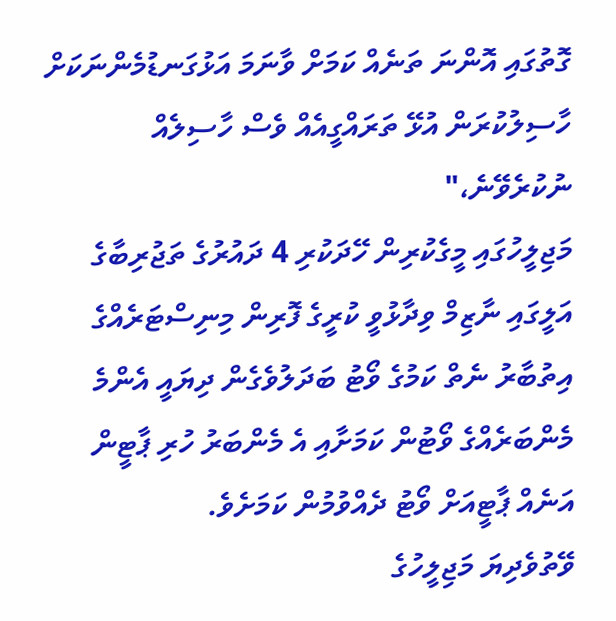ގޮތުގައި އޮންނަ ތަނެއް ކަމަށް ވާނަމަ އަޅުގަނޑުމެންނަކަށް ހާސިލުކުރަން އުޅޭ ތަރައްގީއެއް ވެސް ހާސިލެއް ނުކުރެވޭނެ،"
މަޖިލީހުގައި މީގެކުރިން ހޭދަކުރި 4 ދައުރުގެ ތަޖުރިބާގެ އަލީގައި ނާޒިމް ވިދާޅުވީ ކުރީގެ ފޮރިން މިނިސްޓަރެއްގެ އިތުބާރު ނެތް ކަމުގެ ވޯޓު ބަދަލުވެގެން ދިޔައީ އެންމެ މެންބަރެއްގެ ވޯޓުން ކަމަށާއި އެ މެންބަރު ހުރި ޕާޓީން އަނެއް ޕާޓީއަށް ވޯޓު ދެއްވުމުން ކަމަށެވެ.
ވޭތުވެދިޔަ މަޖިލީހުގެ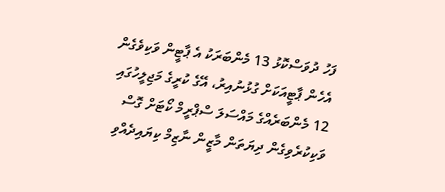ފަހު ދުވަސްކޮޅު 13 މެންބަރަކު އެ ޕާޓީން ވަކިވެގެން އެހެން ޕާޓީއަކަށް ގުޅުނުއިރު، އޭގެ ކުރީގެ މަޖިލީހުގައި 12 މެންބަރެއްގެ މައްސަލަ ސްޕްރީމް ކޯޓަށް ގޮސް ވަކިކުރެވިގެން ދިޔަތަން މާޒީން ނާޒިމް ކިޔައިދެއްވި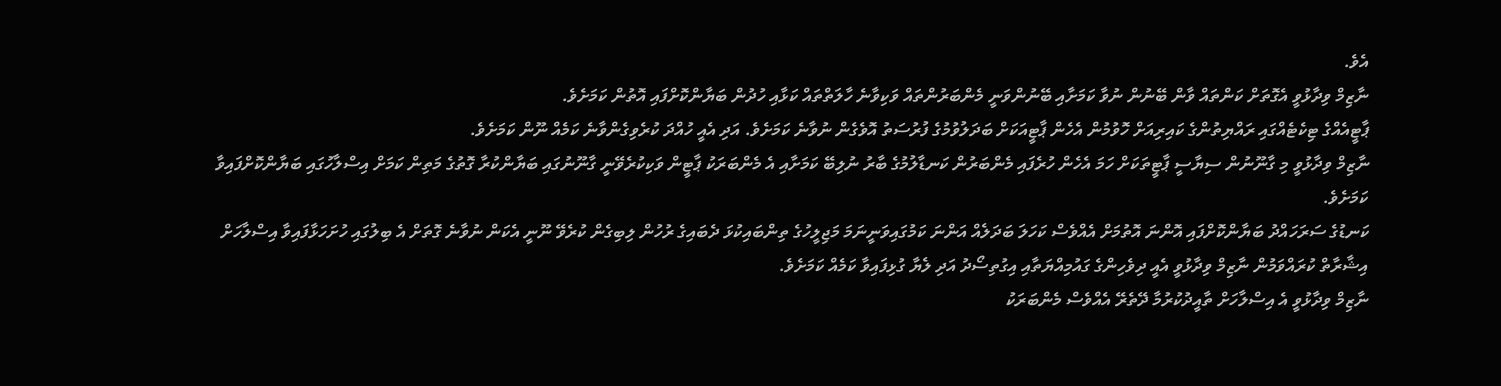އެވެ.
ނާޒިމް ވިދާޅުވީ އެގޮތަށް ކަންތައް ވާން ބޭނުން ނުވާ ކަމަށާއި ބޭނުންވަނީ މެންބަރުންތައް ވަކިވާނެ ހާލަތްތައް ކަޅާއި ހުދުން ބަޔާންކޮށްފައި އޮތުން ކަމަށެވެ.
ޕާޓީއެއްގެ ޓިކެޓެއްގައި ރައްޔިތުންގެ ކައިރިއަށް ހޮވުމުން އެހެން ޕާޓީއަކަށް ބަދަލުވުމުގެ ފުރުސަތު އޮވެގެން ނުވާނެ ކަމަށެވެ. އަދި އެއީ ހުއްދަ ކުރެވިގެންވާނެ ކަމެއް ނޫން ކަމަށެވެ.
ނާޒިމް ވިދާޅުވީ މި ގާނޫނުން ސިޔާސީ ޕާޓީތަކަށް ހަމަ އެހެން ހުރެފައި މެންބަރުން ކަނޑާލުމުގެ ބާރު ނުލިބޭ ކަމަށާއި އެ މެންބަރަކު ޕާޓީން ވަކިކުރެވޭނީ ގާނޫނުގައި ބަޔާންކުރާ ގޮތުގެ މަތިން ކަމަށް އިސްލާހުގައި ބަޔާންކޮށްފައިވާ ކަމަށެވެ.
ކަނޑުގެ ސަރަހައްދު ބަޔާންކޮށްފައި އޮންނަ އޮތުމަށް އެއްވެސް ކަހަލަ ބަދަލެއް އަންނަ ކަމުގައިވަނީނަމަ މަޖިލީހުގެ ތިންބައިކުޅަ ދެބައިގެ ރުހުން ލިބިގެން ކުރެވޭ ނޫނީ އެކަން ނުވާނެ ގޮތަށް އެ ބިލުގައި ހުށަހަޅާފައިވާ އިސްލާހަށް އިޝާރާތް ކުރައްވަމުން ނާޒިމް ވިދާޅުވީ އެއީ ދިވެހިންގެ ގައުމިއްޔަތާއި އިގުތިސޯދު އަދި ލެޔާ ގުޅިފައިވާ ކަމެއް ކަމަށެވެ.
ނާޒިމް ވިދާޅުވީ އެ އިސްލާހަށް ތާއީދުކުރުމާ ދޭތެރޭ އެއްވެސް މެންބަރަކު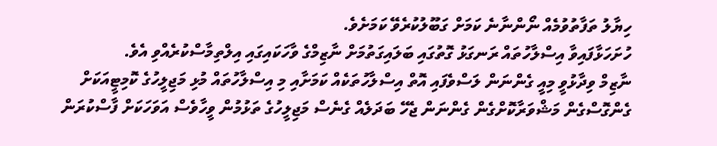ހިޔާލު ތަފާތުވުމެއް ނޯންނާނެ ކަމަށް ގަބޫލުކުރެވޭ ކަމަށެވެ.
ހުށަހަޅާފައިވާ އިސްލާހުތައް ރަނގަޅު ގޮތުގައި ބަލައިގަތުމަށް ނާޒިމްގެ ވާހަކައިގައި އިލްތިމާސްކުރެއްވި އެވެ.
ނާޒިމް ވިދާޅުވީ މިއީ ގެންނަން ލަސްވެފައި އޮތް އިސްލާހުތަކެއް ކަމަށާއި މި އިސްލާހުތައް މުޅި މަޖިލީހުގެ ކޮމިޓީއަކަށް ގެންގޮސްގެން މަޝްވަރާކޮށްގެން ގެންނަން ޖެހޭ ބަދަލެއް ގެނެސް މަޖިލީހުގެ ތަޅުމުން ވީހާވެސް އަވަހަކަށް ފާސްކުރަން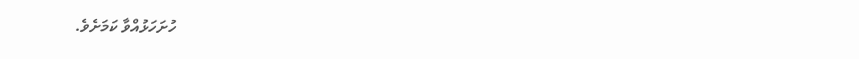ހުށަހަޅުއްވާ ކަމަށެވެ.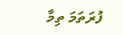ފުރަތަމަ ތިމާ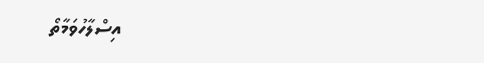އިސްލާހުވަމާތޯ